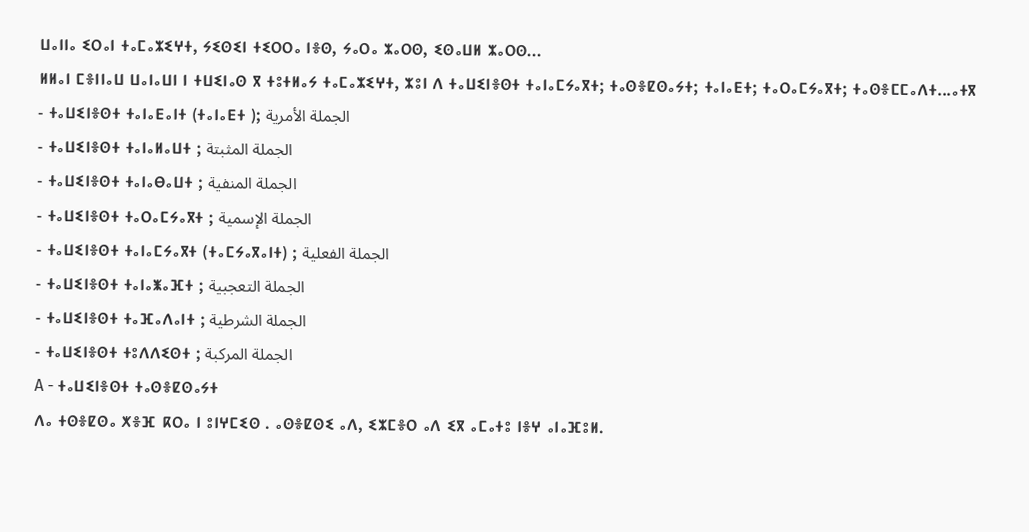ⵡⴰⵏⵏⴰ ⵉⵔⴰⵏ ⵜⴰⵎⴰⵣⵉⵖⵜ, ⵢⵉⵙⵉⵏ ⵜⵉⵔⵔⴰ ⵏⴻⵙ, ⵢⴰⵔⴰ ⵣⴰⵔⵙ, ⵉⵙⴰⵡⵍ ⵣⴰⵔⵙ...
ⵍⵍⴰⵏ ⵎⴻⵏⵏⴰⵡ ⵡⴰⵏⴰⵡⵏ ⵏ ⵜⵡⵉⵏⴰⵙ ⴳ ⵜⵓⵜⵍⴰⵢ ⵜⴰⵎⴰⵣⵉⵖⵜ, ⵣⵓⵏ ⴷ ⵜⴰⵡⵉⵏⴻⵙⵜ ⵜⴰⵏⴰⵎⵢⴰⴳⵜ; ⵜⴰⵙⴻⵇⵙⴰⵢⵜ; ⵜⴰⵏⴰⴹⵜ; ⵜⴰⵔⴰⵎⵢⴰⴳⵜ; ⵜⴰⵙⴻⵎⵎⴰⴷⵜ...ⴰⵜⴳ
- ⵜⴰⵡⵉⵏⴻⵙⵜ ⵜⴰⵏⴰⴹⴰⵏⵜ (ⵜⴰⵏⴰⴹⵜ ); الجملة الأمرية
- ⵜⴰⵡⵉⵏⴻⵙⵜ ⵜⴰⵏⴰⵍⴰⵡⵜ ; الجملة المثبتة
- ⵜⴰⵡⵉⵏⴻⵙⵜ ⵜⴰⵏⴰⴱⴰⵡⵜ ; الجملة المنفية
- ⵜⴰⵡⵉⵏⴻⵙⵜ ⵜⴰⵔⴰⵎⵢⴰⴳⵜ ; الجملة الإسمية
- ⵜⴰⵡⵉⵏⴻⵙⵜ ⵜⴰⵏⴰⵎⵢⴰⴳⵜ (ⵜⴰⵎⵢⴰⴳⴰⵏⵜ) ; الجملة الفعلية
- ⵜⴰⵡⵉⵏⴻⵙⵜ ⵜⴰⵏⴰⵥⴰⴼⵜ ; الجملة التعجبية
- ⵜⴰⵡⵉⵏⴻⵙⵜ ⵜⴰⴼⴰⴷⴰⵏⵜ ; الجملة الشرطية
- ⵜⴰⵡⵉⵏⴻⵙⵜ ⵜⵓⴷⴷⵉⵙⵜ ; الجملة المركبة
A - ⵜⴰⵡⵉⵏⴻⵙⵜ ⵜⴰⵙⴻⵇⵙⴰⵢⵜ
ⴷⴰ ⵜⵙⴻⵇⵙⴰ ⵅⴻⴼ ⴽⵔⴰ ⵏ ⵓⵏⵖⵎⵉⵙ . ⴰⵙⴻⵇⵙⵉ ⴰⴷ, ⵉⵣⵎⴻⵔ ⴰⴷ ⵉⴳ ⴰⵎⴰⵜⵓ ⵏⴻⵖ ⴰⵏⴰⴼⵓⵍ.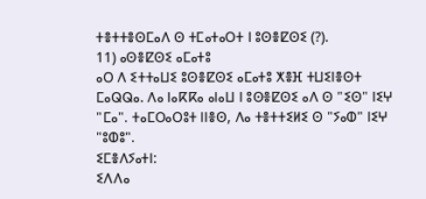ⵜⴻⵜⵜⴻⵙⵎⴰⴷ ⵙ ⵜⵎⴰⵜⴰⵔⵜ ⵏ ⵓⵙⴻⵇⵙⵉ (?).
11) ⴰⵙⴻⵇⵙⵉ ⴰⵎⴰⵜⵓ
ⴰⵔ ⴷ ⵉⵜⵜⴰⵡⵉ ⵓⵙⴻⵇⵙⵉ ⴰⵎⴰⵜⵓ ⵅⴻⴼ ⵜⵡⵉⵏⴻⵙⵜ ⵎⴰⵕⵕⴰ. ⴷⴰ ⵏⴰⴽⴽⴰ ⴰⵏⴰⵡ ⵏ ⵓⵙⴻⵇⵙⵉ ⴰⴷ ⵙ "ⵉⵙ" ⵏⵉⵖ "ⵎⴰ". ⵜⴰⵎⵔⴰⵔⵓⵜ ⵏⵏⴻⵙ, ⴷⴰ ⵜⴻⵜⵜⵉⵍⵉ ⵙ "ⵢⴰⵀ" ⵏⵉⵖ "ⵓⵀⵓ".
ⵉⵎⴻⴷⵢⴰⵜⵏ:
ⵉⴷⴷⴰ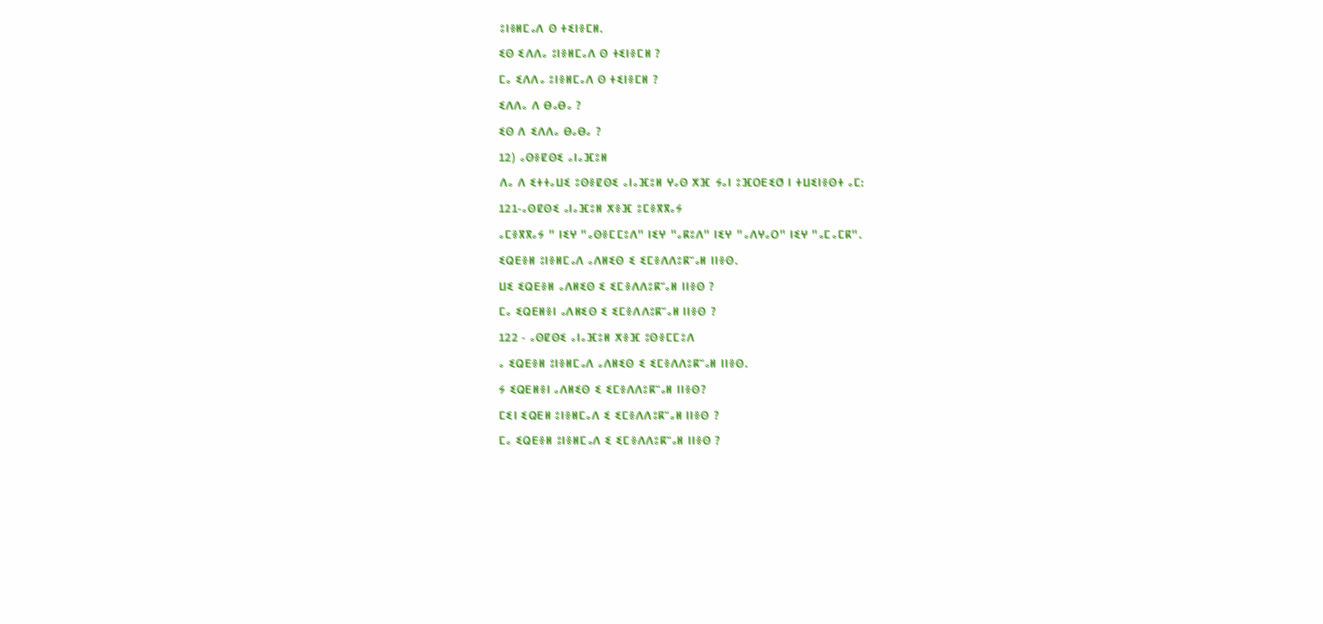ⵓⵏⴻⵍⵎⴰⴷ ⵙ ⵜⵉⵏⴻⵎⵍ.
ⵉⵙ ⵉⴷⴷⴰ ⵓⵏⴻⵍⵎⴰⴷ ⵙ ⵜⵉⵏⴻⵎⵍ ?
ⵎⴰ ⵉⴷⴷⴰ ⵓⵏⴻⵍⵎⴰⴷ ⵙ ⵜⵉⵏⴻⵎⵍ ?
ⵉⴷⴷⴰ ⴷ ⴱⴰⴱⴰ ?
ⵉⵙ ⴷ ⵉⴷⴷⴰ ⴱⴰⴱⴰ ?
12) ⴰⵙⴻⵇⵙⵉ ⴰⵏⴰⴼⵓⵍ
ⴷⴰ ⴷ ⵉⵜⵜⴰⵡⵉ ⵓⵙⴻⵇⵙⵉ ⴰⵏⴰⴼⵓⵍ ⵖⴰⵙ ⵅⴼ ⵢⴰⵏ ⵓⴼⵔⴹⵉⵚ ⵏ ⵜⵡⵉⵏⴻⵙⵜ ⴰⵎ:
121-ⴰⵙⵇⵙⵉ ⴰⵏⴰⴼⵓⵍ ⵅⴻⴼ ⵓⵎⴻⴳⴳⴰⵢ
ⴰⵎⴻⴳⴳⴰⵢ " ⵏⵉⵖ "ⴰⵙⴻⵎⵎⵓⴷ" ⵏⵉⵖ "ⴰⴽⵓⴷ" ⵏⵉⵖ "ⴰⴷⵖⴰⵔ" ⵏⵉⵖ "ⴰⵎⴰⵎⴽ".
ⵉⵕⴹⴻⵍ ⵓⵏⴻⵍⵎⴰⴷ ⴰⴷⵍⵉⵙ ⵉ ⵉⵎⴻⴷⴷⵓⴽⵯⴰⵍ ⵏⵏⴻⵙ.
ⵡⵉ ⵉⵕⴹⴻⵍ ⴰⴷⵍⵉⵙ ⵉ ⵉⵎⴻⴷⴷⵓⴽⵯⴰⵍ ⵏⵏⴻⵙ ?
ⵎⴰ ⵉⵕⴹⵍⴻⵏ ⴰⴷⵍⵉⵙ ⵉ ⵉⵎⴻⴷⴷⵓⴽⵯⴰⵍ ⵏⵏⴻⵙ ?
122 - ⴰⵙⵇⵙⵉ ⴰⵏⴰⴼⵓⵍ ⵅⴻⴼ ⵓⵙⴻⵎⵎⵓⴷ
ⴰ ⵉⵕⴹⴻⵍ ⵓⵏⴻⵍⵎⴰⴷ ⴰⴷⵍⵉⵙ ⵉ ⵉⵎⴻⴷⴷⵓⴽⵯⴰⵍ ⵏⵏⴻⵙ.
ⵢ ⵉⵕⴹⵍⴻⵏ ⴰⴷⵍⵉⵙ ⵉ ⵉⵎⴻⴷⴷⵓⴽⵯⴰⵍ ⵏⵏⴻⵙ?
ⵎⵉⵏ ⵉⵕⴹⵍ ⵓⵏⴻⵍⵎⴰⴷ ⵉ ⵉⵎⴻⴷⴷⵓⴽⵯⴰⵍ ⵏⵏⴻⵙ ?
ⵎⴰ ⵉⵕⴹⴻⵍ ⵓⵏⴻⵍⵎⴰⴷ ⵉ ⵉⵎⴻⴷⴷⵓⴽⵯⴰⵍ ⵏⵏⴻⵙ ?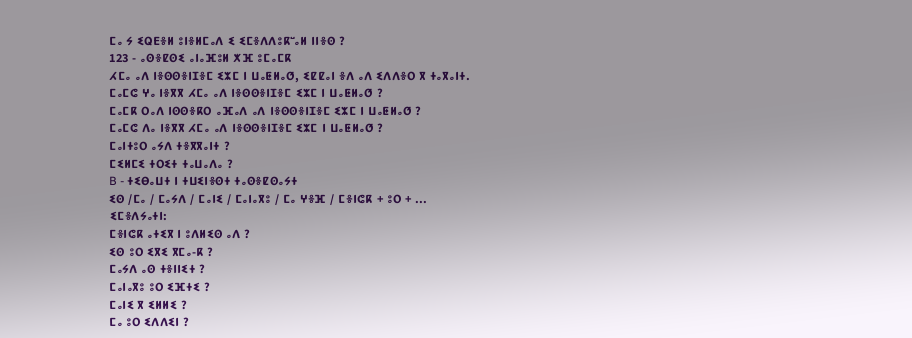ⵎⴰ ⵢ ⵉⵕⴹⴻⵍ ⵓⵏⴻⵍⵎⴰⴷ ⵉ ⵉⵎⴻⴷⴷⵓⴽⵯⴰⵍ ⵏⵏⴻⵙ ?
123 - ⴰⵙⴻⵇⵙⵉ ⴰⵏⴰⴼⵓⵍ ⵅⴼ ⵓⵎⴰⵎⴽ
ⵃⵎⴰ ⴰⴷ ⵏⴻⵙⵙⴻⵏⵊⴻⵎ ⵉⵣⵎ ⵏ ⵡⴰⵟⵍⴰⵚ, ⵉⵇⵇⴰⵏ ⴻⴷ ⴰⴷ ⵉⴷⴷⴻⵔ ⴳ ⵜⴰⴳⴰⵏⵜ.
ⵎⴰⵎⵛ ⵖⴰ ⵏⴻⴳⴳ ⵃⵎⴰ ⴰⴷ ⵏⴻⵙⵙⴻⵏⵊⴻⵎ ⵉⵣⵎ ⵏ ⵡⴰⵟⵍⴰⵚ ?
ⵎⴰⵎⴽ ⵔⴰⴷ ⵏⵙⵙⴻⴽⵔ ⴰⴼⴰⴷ ⴰⴷ ⵏⴻⵙⵙⴻⵏⵊⴻⵎ ⵉⵣⵎ ⵏ ⵡⴰⵟⵍⴰⵚ ?
ⵎⴰⵎⵛ ⴷⴰ ⵏⴻⴳⴳ ⵃⵎⴰ ⴰⴷ ⵏⴻⵙⵙⴻⵏⵊⴻⵎ ⵉⵣⵎ ⵏ ⵡⴰⵟⵍⴰⵚ ?
ⵎⴰⵏⵜⵓⵔ ⴰⵢⴷ ⵜⴻⴳⴳⴰⵏⵜ ?
ⵎⵉⵍⵎⵉ ⵜⵔⵉⵜ ⵜⴰⵡⴰⴷⴰ ?
B - ⵜⵉⴱⴰⵡⵜ ⵏ ⵜⵡⵉⵏⴻⵙⵜ ⵜⴰⵙⴻⵇⵙⴰⵢⵜ
ⵉⵙ /ⵎⴰ / ⵎⴰⵢⴷ / ⵎⴰⵏⵉ / ⵎⴰⵏⴰⴳⵓ / ⵎⴰ ⵖⴻⴼ / ⵎⴻⵏⵛⴽ + ⵓⵔ + ...
ⵉⵎⴻⴷⵢⴰⵜⵏ:
ⵎⴻⵏⵛⴽ ⴰⵜⵉⴳ ⵏ ⵓⴷⵍⵉⵙ ⴰⴷ ?
ⵉⵙ ⵓⵔ ⵉⴳⵉ ⴳⵎⴰ-ⴽ ?
ⵎⴰⵢⴷ ⴰⵙ ⵜⴻⵏⵏⵉⵜ ?
ⵎⴰⵏⴰⴳⵓ ⵓⵔ ⵉⴼⵜⵉ ?
ⵎⴰⵏⵉ ⴳ ⵉⵍⵍⵉ ?
ⵎⴰ ⵓⵔ ⵉⴷⴷⵉⵏ ?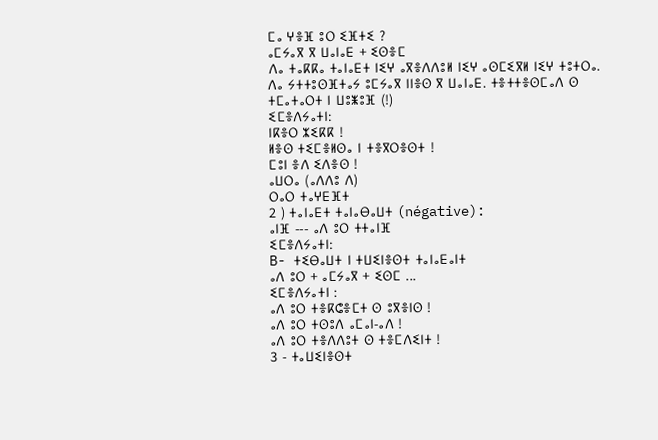ⵎⴰ ⵖⴻⴼ ⵓⵔ ⵉⴼⵜⵉ ?
ⴰⵎⵢⴰⴳ ⴳ ⵡⴰⵏⴰⴹ + ⵉⵙⴻⵎ
ⴷⴰ ⵜⴰⴽⴽⴰ ⵜⴰⵏⴰⴹⵜ ⵏⵉⵖ ⴰⴳⴻⴷⴷⵓⵍ ⵏⵉⵖ ⴰⵙⵎⵉⴳⵍ ⵏⵉⵖ ⵜⵓⵜⵔⴰ.
ⴷⴰ ⵢⵜⵜⵓⵙⴼⵜⴰⵢ ⵓⵎⵢⴰⴳ ⵏⵏⴻⵙ ⴳ ⵡⴰⵏⴰⴹ. ⵜⴻⵜⵜⴻⵙⵎⴰⴷ ⵙ ⵜⵎⴰⵜⴰⵔⵜ ⵏ ⵡⵓⵥⵓⴼ (!)
ⵉⵎⴻⴷⵢⴰⵜⵏ:
ⵏⴽⴻⵔ ⵣⵉⴽⴽ !
ⵍⴻⵙ ⵜⵉⵎⴻⵍⵙⴰ ⵏ ⵜⴻⴳⵔⴻⵙⵜ !
ⵎⵓⵏ ⴻⴷ ⵉⴷⴻⵙ !
ⴰⵡⵔⴰ (ⴰⴷⴷⵓ ⴷ)
ⵔⴰⵔ ⵜⴰⵖⴹⴼⵜ
2 ) ⵜⴰⵏⴰⴹⵜ ⵜⴰⵏⴰⴱⴰⵡⵜ (négative):
ⴰⵏⴼ --- ⴰⴷ ⵓⵔ ⵜⵜⴰⵏⴼ
ⵉⵎⴻⴷⵢⴰⵜⵏ:
B- ⵜⵉⴱⴰⵡⵜ ⵏ ⵜⵡⵉⵏⴻⵙⵜ ⵜⴰⵏⴰⴹⴰⵏⵜ
ⴰⴷ ⵓⵔ + ⴰⵎⵢⴰⴳ + ⵉⵙⵎ ...
ⵉⵎⴻⴷⵢⴰⵜⵏ :
ⴰⴷ ⵓⵔ ⵜⴻⴽⵛⴻⵎⵜ ⵙ ⵓⴳⴻⵏⵙ !
ⴰⴷ ⵓⵔ ⵜⵙⵓⴷ ⴰⵎⴰⵏ-ⴰⴷ !
ⴰⴷ ⵓⵔ ⵜⴻⴷⴷⵓⵜ ⵙ ⵜⴻⵎⴷⵉⵏⵜ !
3 - ⵜⴰⵡⵉⵏⴻⵙⵜ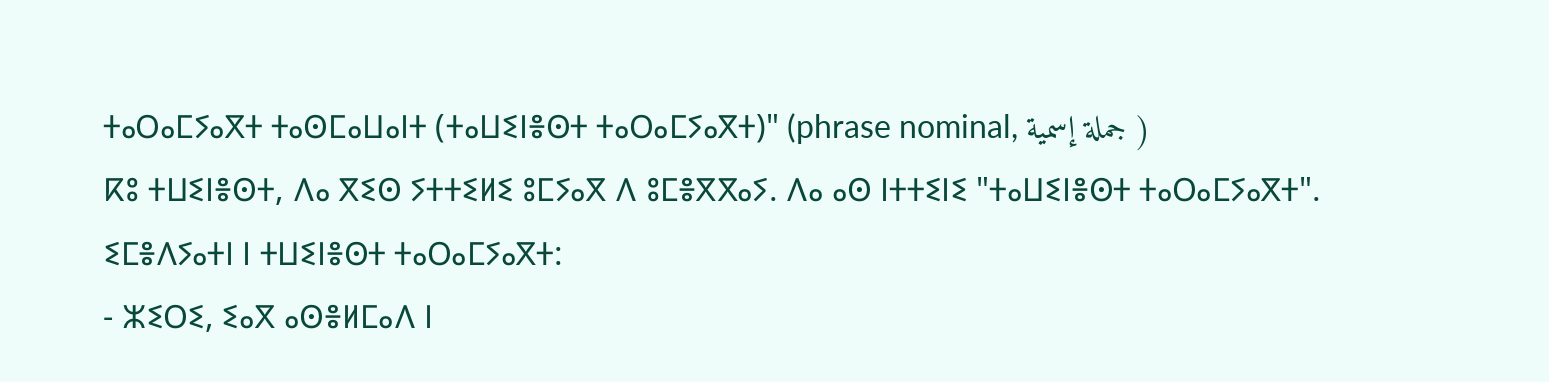ⵜⴰⵔⴰⵎⵢⴰⴳⵜ ⵜⴰⵙⵎⴰⵡⴰⵏⵜ (ⵜⴰⵡⵉⵏⴻⵙⵜ ⵜⴰⵔⴰⵎⵢⴰⴳⵜ)" (phrase nominal, جملة إسمية )
ⴽⵓ ⵜⵡⵉⵏⴻⵙⵜ, ⴷⴰ ⴳⵉⵙ ⵢⵜⵜⵉⵍⵉ ⵓⵎⵢⴰⴳ ⴷ ⵓⵎⴻⴳⴳⴰⵢ. ⴷⴰ ⴰⵙ ⵏⵜⵜⵉⵏⵉ "ⵜⴰⵡⵉⵏⴻⵙⵜ ⵜⴰⵔⴰⵎⵢⴰⴳⵜ".
ⵉⵎⴻⴷⵢⴰⵜⵏ ⵏ ⵜⵡⵉⵏⴻⵙⵜ ⵜⴰⵔⴰⵎⵢⴰⴳⵜ:
- ⵣⵉⵔⵉ, ⵉⴰⴳ ⴰⵙⴻⵍⵎⴰⴷ ⵏ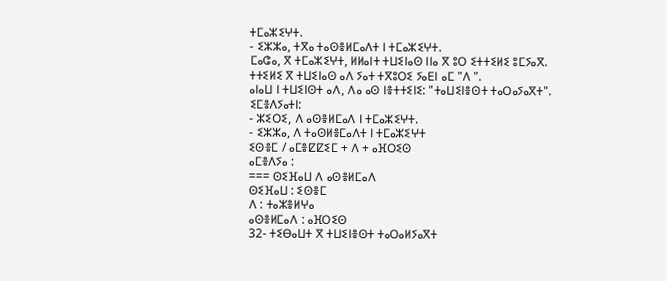ⵜⵎⴰⵣⵉⵖⵜ.
- ⵉⵣⵣⴰ, ⵜⴳⴰ ⵜⴰⵙⴻⵍⵎⴰⴷⵜ ⵏ ⵜⵎⴰⵣⵉⵖⵜ.
ⵎⴰⵛⴰ, ⴳ ⵜⵎⴰⵣⵉⵖⵜ, ⵍⵍⴰⵏⵜ ⵜⵡⵉⵏⴰⵙ ⵏⵏⴰ ⴳ ⵓⵔ ⵉⵜⵜⵉⵍⵉ ⵓⵎⵢⴰⴳ. ⵜⵜⵉⵍⵉ ⴳ ⵜⵡⵉⵏⴰⵙ ⴰⴷ ⵢⴰⵜ ⵜⴳⵓⵔⵉ ⵢⴰⴹⵏ ⴰⵎ "ⴷ ".
ⴰⵏⴰⵡ ⵏ ⵜⵡⵉⵏⵙⵜ ⴰⴷ, ⴷⴰ ⴰⵙ ⵏⴻⵜⵜⵉⵏⵉ: "ⵜⴰⵡⵉⵏⴻⵙⵜ ⵜⴰⵔⴰⵢⴰⴳⵜ".
ⵉⵎⴻⴷⵢⴰⵜⵏ:
- ⵣⵉⵔⵉ, ⴷ ⴰⵙⴻⵍⵎⴰⴷ ⵏ ⵜⵎⴰⵣⵉⵖⵜ.
- ⵉⵣⵣⴰ, ⴷ ⵜⴰⵙⵍⴻⵎⴰⴷⵜ ⵏ ⵜⵎⴰⵣⵉⵖⵜ
ⵉⵙⴻⵎ / ⴰⵎⴻⵇⵇⵉⵎ + ⴷ + ⴰⴼⵔⵉⵙ
ⴰⵎⴻⴷⵢⴰ :
=== ⵙⵉⴼⴰⵡ ⴷ ⴰⵙⴻⵍⵎⴰⴷ
ⵙⵉⴼⴰⵡ : ⵉⵙⴻⵎ
ⴷ : ⵜⴰⵣⴻⵍⵖⴰ
ⴰⵙⴻⵍⵎⴰⴷ : ⴰⴼⵔⵉⵙ
32- ⵜⵉⴱⴰⵡⵜ ⴳ ⵜⵡⵉⵏⴻⵙⵜ ⵜⴰⵔⴰⵍⵢⴰⴳⵜ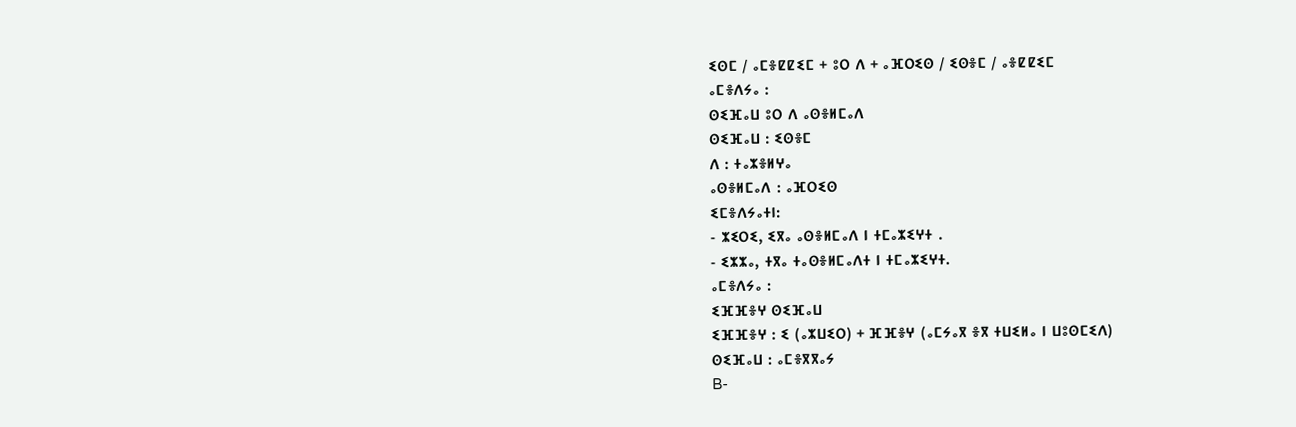ⵉⵙⵎ / ⴰⵎⴻⵇⵇⵉⵎ + ⵓⵔ ⴷ + ⴰⴼⵔⵉⵙ / ⵉⵙⴻⵎ / ⴰⴻⵇⵇⵉⵎ
ⴰⵎⴻⴷⵢⴰ :
ⵙⵉⴼⴰⵡ ⵓⵔ ⴷ ⴰⵙⴻⵍⵎⴰⴷ
ⵙⵉⴼⴰⵡ : ⵉⵙⴻⵎ
ⴷ : ⵜⴰⵣⴻⵍⵖⴰ
ⴰⵙⴻⵍⵎⴰⴷ : ⴰⴼⵔⵉⵙ
ⵉⵎⴻⴷⵢⴰⵜⵏ:
- ⵣⵉⵔⵉ, ⵉⴳⴰ ⴰⵙⴻⵍⵎⴰⴷ ⵏ ⵜⵎⴰⵣⵉⵖⵜ .
- ⵉⵣⵣⴰ, ⵜⴳⴰ ⵜⴰⵙⴻⵍⵎⴰⴷⵜ ⵏ ⵜⵎⴰⵣⵉⵖⵜ.
ⴰⵎⴻⴷⵢⴰ :
ⵉⴼⴼⴻⵖ ⵙⵉⴼⴰⵡ
ⵉⴼⴼⴻⵖ : ⵉ (ⴰⵣⵡⵉⵔ) + ⴼⴼⴻⵖ (ⴰⵎⵢⴰⴳ ⴻⴳ ⵜⵡⵉⵍⴰ ⵏ ⵡⵓⵙⵎⵉⴷ)
ⵙⵉⴼⴰⵡ : ⴰⵎⴻⴳⴳⴰⵢ
B-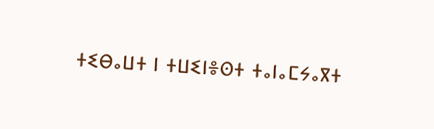ⵜⵉⴱⴰⵡⵜ ⵏ ⵜⵡⵉⵏⴻⵙⵜ ⵜⴰⵏⴰⵎⵢⴰⴳⵜ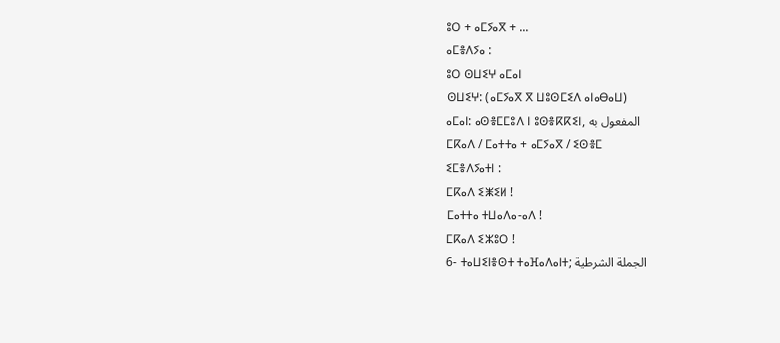ⵓⵔ + ⴰⵎⵢⴰⴳ + ...
ⴰⵎⴻⴷⵢⴰ :
ⵓⵔ ⵙⵡⵉⵖ ⴰⵎⴰⵏ
ⵙⵡⵉⵖ: (ⴰⵎⵢⴰⴳ ⴳ ⵡⵓⵙⵎⵉⴷ ⴰⵏⴰⴱⴰⵡ)
ⴰⵎⴰⵏ: ⴰⵙⴻⵎⵎⵓⴷ ⵏ ⵓⵙⴻⴽⴽⵉⵏ, المفعول به
ⵎⴽⴰⴷ / ⵎⴰⵜⵜⴰ + ⴰⵎⵢⴰⴳ / ⵉⵙⴻⵎ
ⵉⵎⴻⴷⵢⴰⵜⵏ :
ⵎⴽⴰⴷ ⵉⵥⵉⵍ !
ⵎⴰⵜⵜⴰ ⵜⵡⴰⴷⴰ-ⴰⴷ !
ⵎⴽⴰⴷ ⵉⵣⵓⵔ !
6- ⵜⴰⵡⵉⵏⴻⵙⵜ ⵜⴰⴼⴰⴷⴰⵏⵜ; الجملة الشرطية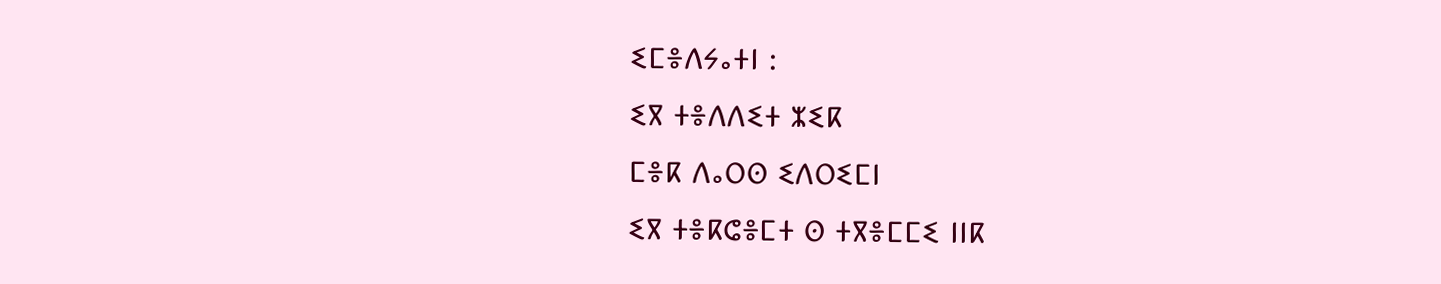ⵉⵎⴻⴷⵢⴰⵜⵏ :
ⵉⴳ ⵜⴻⴷⴷⵉⵜ ⵣⵉⴽ
ⵎⴻⴽ ⴷⴰⵔⵙ ⵉⴷⵔⵉⵎⵏ
ⵉⴳ ⵜⴻⴽⵛⴻⵎⵜ ⵙ ⵜⴳⴻⵎⵎⵉ ⵏⵏⴽ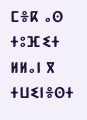ⵎⴻⴽ ⴰⵙ ⵜⵓⴼⵉⵜ
ⵍⵍⴰⵏ ⴳ ⵜⵡⵉⵏⴻⵙⵜ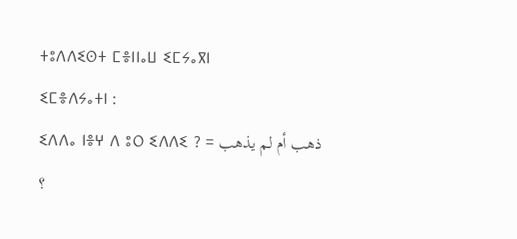ⵜⵓⴷⴷⵉⵙⵜ ⵎⴻⵏⵏⴰⵡ ⵉⵎⵢⴰⴳⵏ
ⵉⵎⴻⴷⵢⴰⵜⵏ :
ⵉⴷⴷⴰ ⵏⴻⵖ ⴷ ⵓⵔ ⵉⴷⴷⵉ ? = ذهب أم لم يذهب ؟